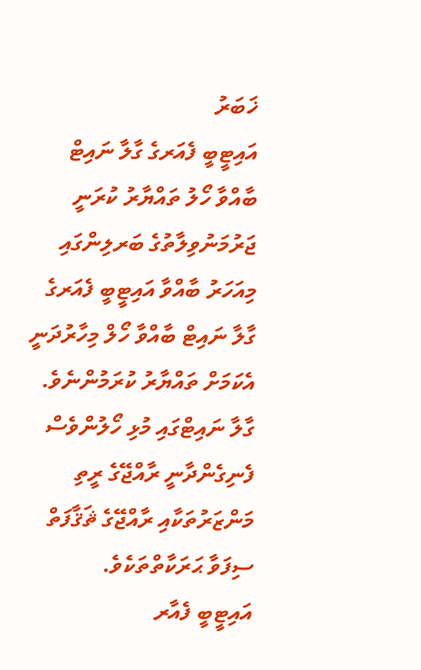ޚަބަރު
އައިޓީބީ ފެއަރގެ ގާލާ ނައިޓް ބާއްވާ ހޯލު ތައްޔާރު ކުރަނީ
ޖަރުމަނުވިލާތުގެ ބަރލިންގައި މިއަހަރު ބާއްވާ އައިޓީބީ ފެއަރގެ ގާލާ ނައިޓް ބާއްވާ ހޯލް މިހާރުދަނީ އެކަމަށް ތައްޔާރު ކުރަމުންނެވެ. ގާލާ ނައިޓްގައި މުޅި ހޯލުންވެސް ފެނިގެންދާނީ ރާއްޖޭގެ ރީތި މަންޒަރުތަކާއި ރާއްޖޭގެ ޘަޤާފަތް ސިފަވާ ޙަރަކާތްތަކެވެ.
އައިޓީބީ ފެއާރ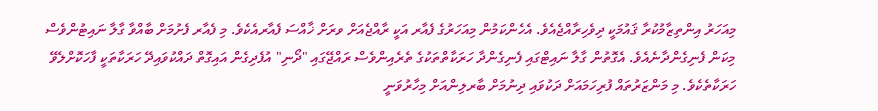މިއަހަރު އިންތިޒާމުކުރާ ޤައުމަކީ ދިވެހިރާއްޖެއެވެ. އެހެންކަމުން މިއަހަރުގެ ފެއާރ އަކީ ރާއްޖެއަށް ވރަށް ޚާއްސަ ފެއާރއެކެވެ. މި ފެއާރ ފެށުމަށް ބާއްވާ ގާލާ ނައިޓުންވެސް މިކަން ފެނިގެންދާނެއެވެ. އެގޮތުން ގާލާ ނައިޓްގައި ފެނިގެންދާ ހަރަކާތްތަކުގެ ތެރެއިންވެސް ރައްޖޭގައި "ދޯނި" އުފެދިގެން އައިގޮތް ދައްކުވައިދޭ ހަރަކާތަކީ ފާހަކޮށްލެވޭ ހަރަކާތެކެވެ. މި މަންޒަރުތައް ފުރިހަމައަށް ދަކުވައި ދިނުމަށް ބާރލިންއަށް މިހާރުވަނީ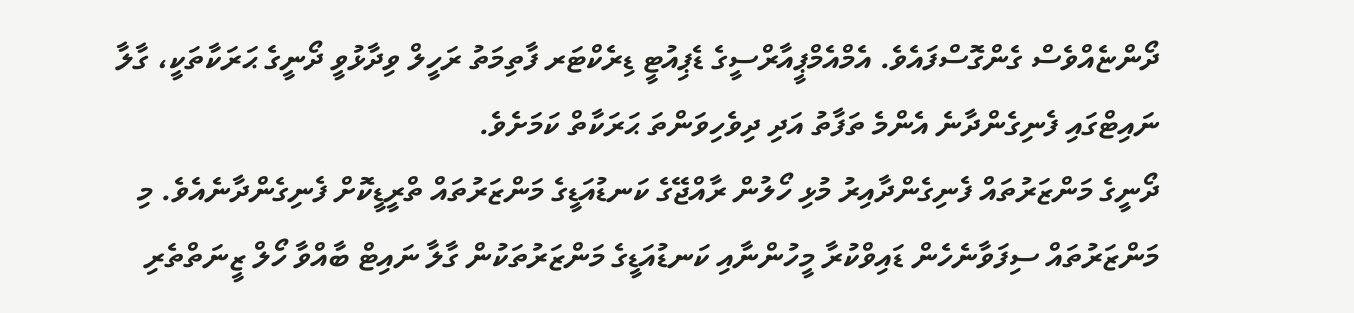ދޯންޏެއްވެސް ގެންގޮސްފައެވެ. އެމްއެމްޕީއާރްސީގެ ޑެޕިއުޓީ ޑިރެކްޓަރ ފާތިމަތު ރަހީލް ވިދާޅުވީ ދޯނީގެ ޙަރަކާތަކީ، ގާލާ ނައިޓްގައި ފެނިގެންދާނެ އެންމެ ތަފާތު އަދި ދިވެހިވަންތަ ޙަރަކާތް ކަމަށެވެ.
ދޯނީގެ މަންޒަރުތައް ފެނިގެންދާއިރު މުޅި ހޯލުން ރާއްޖޭގެ ކަނޑުއަޑީގެ މަންޒަރުތައް ތްރީޑީކޮށް ފެނިގެންދާނެއެވެ. މި މަންޒަރުތައް ސިފަވާނެހެން ޑައިވްކުރާ މީހުންނާއި ކަނޑުއަޑީގެ މަންޒަރުތަކުން ގާލާ ނައިޓް ބާއްވާ ހޯލް ޒީނަތްތެރި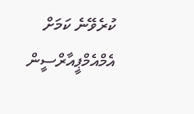ކުރެވޭނެ ކަމަށް އެމްއެމްޕީއާރްސީން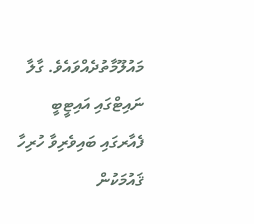މައުލޫމާތުދެއްވައެވެ. ގާލާ ނައިޓްގައި އައިޓީބީ ފެއާރގައި ބައިވެރިވާ ހުރިހާ ޤައުމަކުން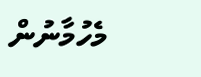މެހުމާނުން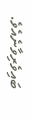ބައިވެރިވާނެއެވެ.